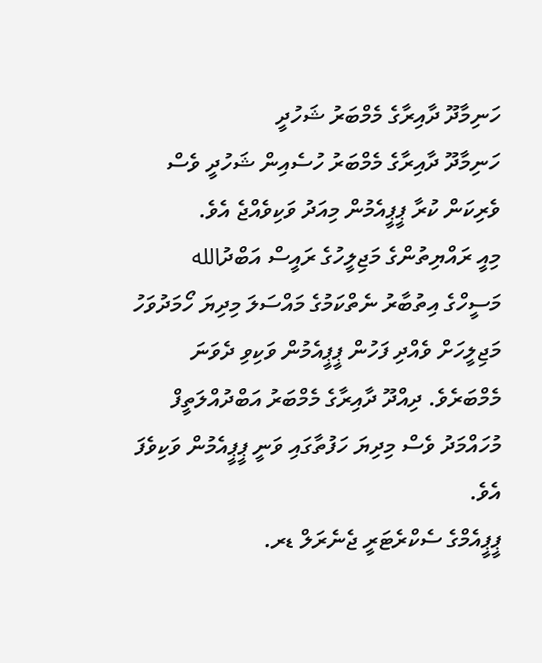ހަނިމާދޫ ދާއިރާގެ މެމްބަރު ޝަހުދީ
ހަނިމާދޫ ދާއިރާގެ މެމްބަރު ހުސެއިން ޝަހުދީ ވެސް ވެރިކަން ކުރާ ޕީޕީއެމުން މިއަދު ވަކިވެއްޖެ އެވެ.
މިއީ ރައްޔިތުންގެ މަޖިލީހުގެ ރައީސް އަބްދުالله މަސީހްގެ އިތުބާރު ނެތްކަމުގެ މައްސަލަ މިދިޔަ ހޯމަދުވަހު މަޖިލީހަށް ވެއްދި ފަހުން ޕީޕީއެމުން ވަކިވި ދެވަނަ މެމްބަރެވެ. ދިއްދޫ ދާއިރާގެ މެމްބަރު އަބްދުއްލަތީފް މުހައްމަދު ވެސް މިދިޔަ ހަފުތާގައި ވަނީ ޕީޕީއެމުން ވަކިވެފަ އެވެ.
ޕީޕީއެމްގެ ސެކްރެޓަރީ ޖެނެރަލް ޑރ.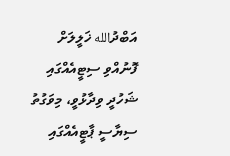އަބްދުالله ޚަލީލަށް ފޮނުއްވި ސިޓީއެއްގައި ޝަހުދީ ވިދާޅުވީ، މިވަގުތު ސިޔާސީ ޕާޓީއެއްގައި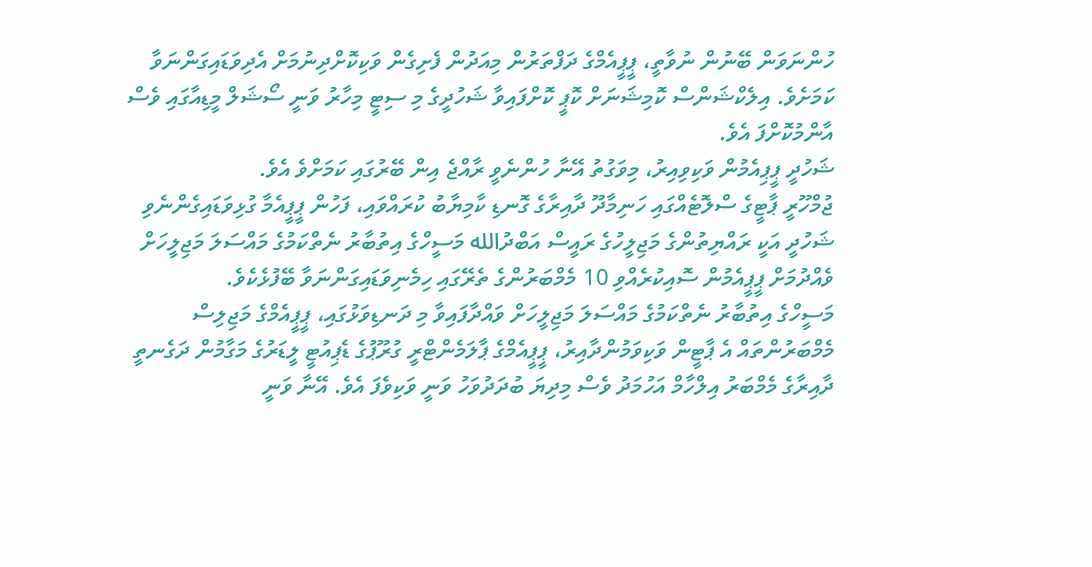ހުންނަވަން ބޭނުން ނުވާތީ، ޕީޕީއެމްގެ ދަފްތަރުން މިއަދުން ފެށިގެން ވަކިކޮށްދިނުމަށް އެދިވަޑައިގަންނަވާ ކަމަށެވެ. އިލެކްޝަންސް ކޮމިޝަނަށް ކޮޕީ ކޮށްފައިވާ ޝަހުދީގެ މި ސިޓީ މިހާރު ވަނީ ސޯޝަލް މީޑިއާގައި ވެސް އާންމުކޮށްފަ އެވެ.
ޝަހުދީ ޕީޕިއެމުން ވަކިވިއިރު، މިވަގުތު އޭނާ ހުންނެވީ ރާއްޖެ އިން ބޭރުގައި ކަމަށްވެ އެވެ.
ޖުމްހޫރީ ޕާޓީގެ ސްލޮޓެއްގައި ހަނިމާދޫ ދާއިރާގެ ގޮނޑި ކާމިޔާބު ކުރައްވައި، ފަހުން ޕީޕީއެމާ ގުޅިވަޑައިގެންނެވި ޝަހުދީ އަކީ ރައްޔިތުންގެ މަޖިލީހުގެ ރައީސް އަބްދުالله މަސީހްގެ އިތުބާރު ނެތްކަމުގެ މައްސަލަ މަޖިލީހަށް ވެއްދުމަށް ޕީޕީއެމުން ސޮއިކުރެއްވި 10 މެމްބަރުންގެ ތެރޭގައި ހިމެނިވަޑައިގަންނަވާ ބޭފުޅެކެވެ.
މަސީހްގެ އިތުބާރު ނެތްކަމުގެ މައްސަލަ މަޖިލީހަށް ވައްދާފައިވާ މި ދަނޑިވަޅުގައި، ޕީޕީއެމްގެ މަޖިލިސް މެމްބަރުންތައް އެ ޕާޓީން ވަކިވަމުންދާއިރު، ޕީޕީއެމްގެ ޕާލަމެންޓްރީ ގުރޫޕުގެ ޑެޕިއުޓީ ލީޑަރުގެ މަގާމުން ދަގެނތީ ދާއިރާގެ މެމްބަރު އިލްހާމް އަހުމަދު ވެސް މިދިޔަ ބުދަދުވަހު ވަނީ ވަކިވެފަ އެވެ. އޭނާ ވަނީ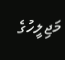މަޖިލީހުގެ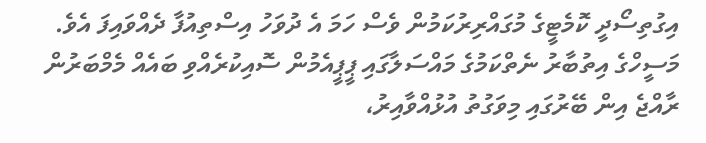އިގުތިސޯދީ ކޮމެޓީގެ މުގައްރިރުކަމުން ވެސް ހަމަ އެ ދުވަހު އިސްތިއުފާ ދެއްވައިފަ އެވެ.
މަސީހްގެ އިތުބާރު ނެތްކަމުގެ މައްސަލާގައި ޕީޕީއެމުން ސޮއިކުރެއްވި ބައެއް މެމްބަރުން ރާއްޖެ އިން ބޭރުގައި މިވަގުތު އުޅުއްވާއިރު،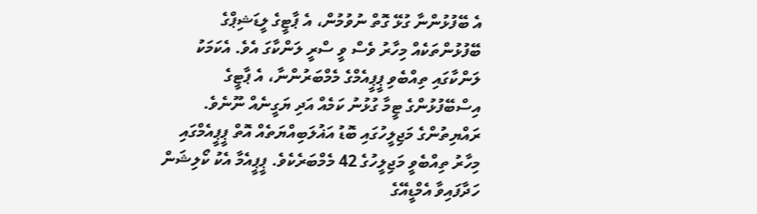އެ ބޭފުޅުންނާ ގުޅޭ ގޮތް ނުވުމުން، އެ ޕާޓީގެ ލީޑަޝިޕްގެ ބޭފުޅުންތަކެއް މިހާރު ވެސް ވީ ސްރީ ލަންކާގަ އެވެ. އެކަމަކު ލަންކާގައި ތިއްބެވި ޕީޕީއެމްގެ މެމްބަރުންނާ، އެ ޕާޓީގެ އިސްބޭފުޅުންގެ ޓީމާ ގުޅުނު ކަމެއް އަދި ޔަގީނެއް ނޫނެވެ.
ރައްޔިތުންގެ މަޖިލީހުގައި ބޮޑު އަޣުލަބިއްޔަތެއް އޮތް ޕީޕީއެމްގައި މިހާރު ތިއްބެވީ މަޖިލީހުގެ 42 މެމްބަރެކެވެ. ޕީޕީއެމާ އެކު ކޯލިޝަން ހަދާފައިވާ އެމްޑީއޭގެ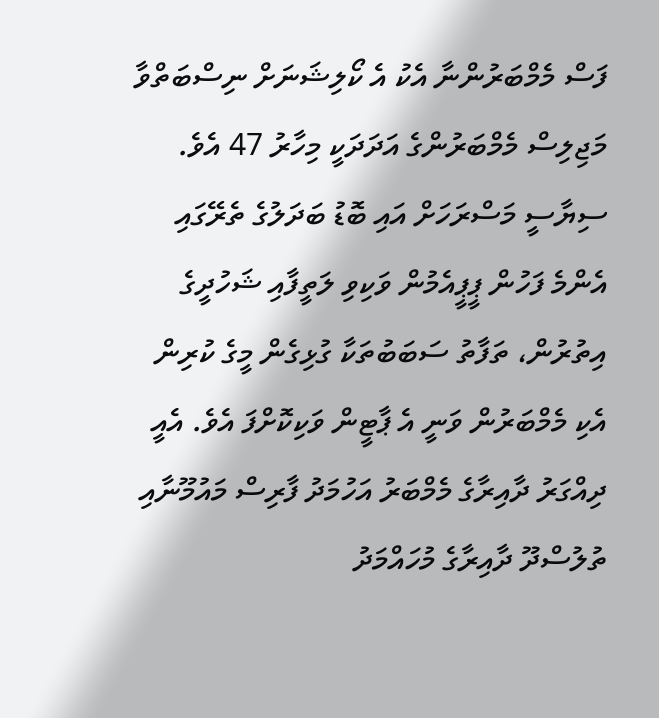ފަސް މެމްބަރުންނާ އެކު އެ ކޯލިޝަނަށް ނިސްބަތްވާ މަޖިލިސް މެމްބަރުންގެ އަދަދަކީ މިހާރު 47 އެވެ.
ސިޔާސީ މަސްރަހަށް އައި ބޮޑު ބަދަލުގެ ތެރޭގައި އެންމެ ފަހުން ޕީޕީއެމުން ވަކިވި ލަތީފާއި ޝަހުދީގެ އިތުރުން، ތަފާތު ސަބަބުތަކާ ގުޅިގެން މީގެ ކުރިން އެކި މެމްބަރުން ވަނީ އެ ޕާޓީން ވަކިކޮށްފަ އެވެ. އެއީ ދިއްގަރު ދާއިރާގެ މެމްބަރު އަހުމަދު ފާރިސް މައުމޫނާއި ތުލުސްދޫ ދާއިރާގެ މުހައްމަދު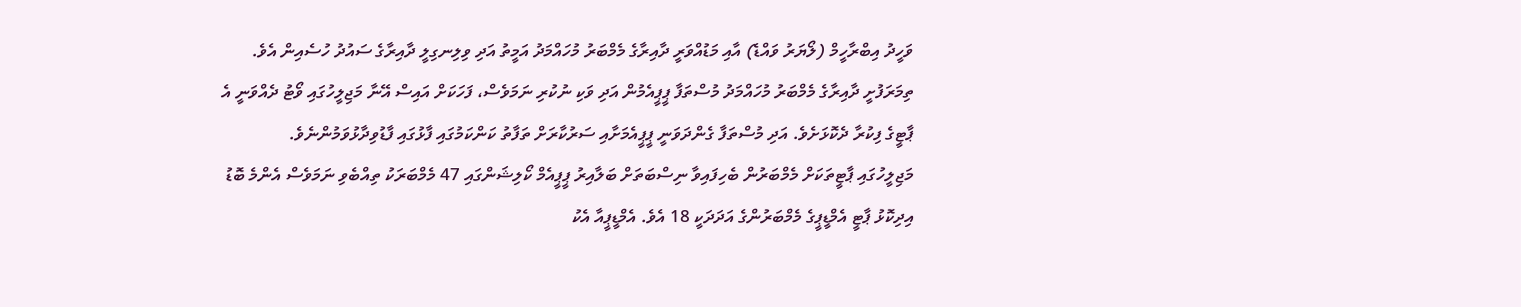ވަހީދު އިބްރާހީމް (ލޯޔަރު ވައްޑެ) އާއި މަޑުއްވަރީ ދާއިރާގެ މެމްބަރު މުހައްމަދު އަމީތު އަދި ވިލިނގިލީ ދާއިރާގެ ސައުދު ހުސެއިން އެވެ. ތިމަރަފުށީ ދާއިރާގެ މެމްބަރު މުހައްމަދު މުސްތަފާ ޕީޕީއެމުން އަދި ވަކި ނުކުރި ނަމަވެސް، ފަހަކަށް އައިސް އޭނާ މަޖިލީހުގައި ވޯޓު ދެއްވަނީ އެ ޕާޓީގެ ފިކުރާ ދެކޮޅަށެވެ. އަދި މުސްތަފާ ގެންދަވަނީ ޕީޕީއެމަށާއި ސަރުކާރަށް ތަފާތު ކަންކަމުގައި ފާޅުގައި ފާޑުވިދާޅުވަމުންނެވެ.
މަޖިލީހުގައި ޕާޓީތަކަށް މެމްބަރުން ބެހިފައިވާ ނިސްބަތަށް ބަލާއިރު ޕީޕީއެމް ކޯލިޝަންގައި 47 މެމްބަރަކު ތިއްބެވި ނަމަވެސް އެންމެ ބޮޑު އިދިކޮޅު ޕާޓީ އެމްޑީޕީގެ މެމްބަރުންގެ އަދަދަކީ 18 އެވެ. އެމްޑީޕީއާ އެކު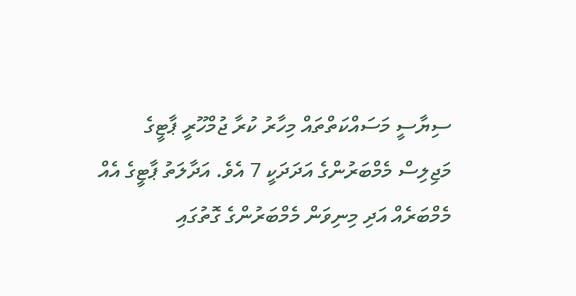ސިޔާސީ މަސައްކަތްތައް މިހާރު ކުރާ ޖުމްހޫރީ ޕާޓީގެ މަޖިލިސް މެމްބަރުންގެ އަދަދަކީ 7 އެވެ. އަދާލަތު ޕާޓީގެ އެއް މެމްބަރެއް އަދި މިނިވަން މެމްބަރުންގެ ގޮތުގައި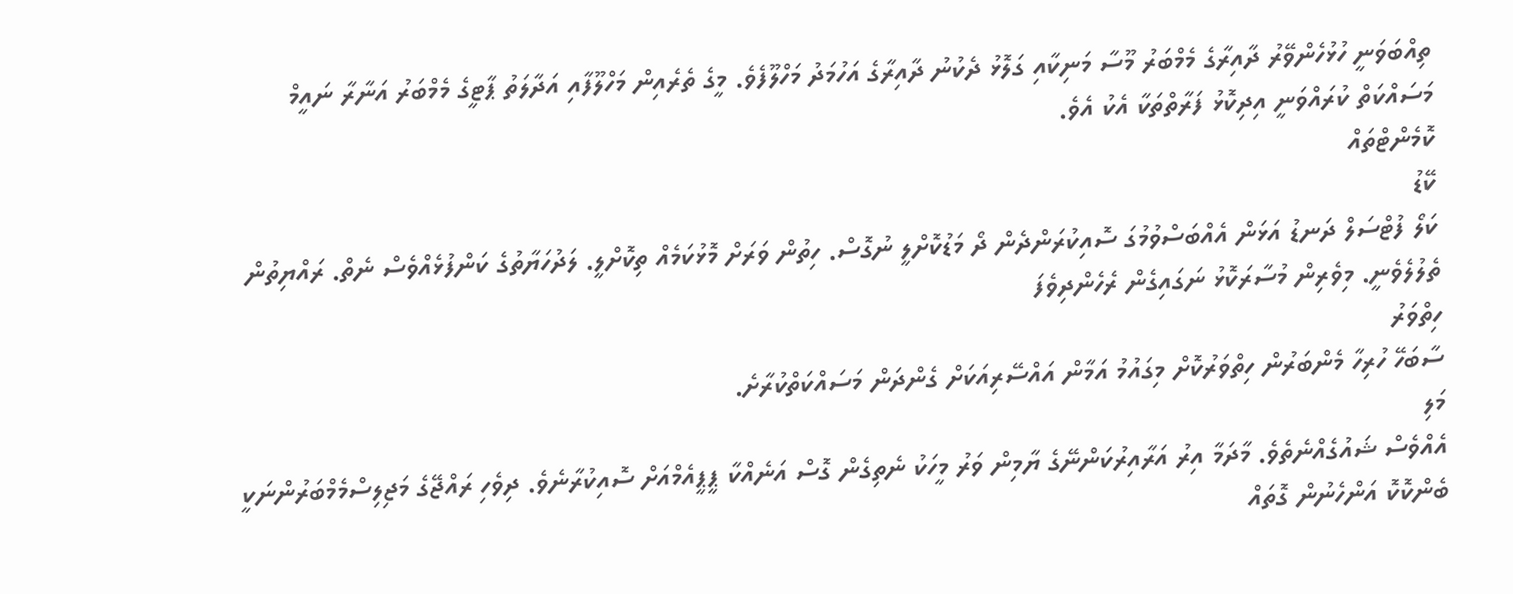ތިއްބަވަނީ ހުޅުހެންވޭރު ދާއިރާގެ މެމްބަރު މޫސާ މަނިކާއި ގަލޮޅު ދެކުނު ދާއިރާގެ އަހުމަދު މަހްލޫފެވެ. މީގެ ތެރެއިން މަހްލޫފާއި އަދާލަތު ޕާޓީގެ މެމްބަރު އަނާރާ ނައީމް މަސައްކަތް ކުރައްވަނީ އިދިކޮޅު ފަރާތްތަކާ އެކު އެވެ.
ކޮމެންޓްތައް
ކޭޑު
ކަލޯ ފުޓްސަލް ދަނޑު އަޅަން އެއްބަސްވުމުގަ ސޮއިކުރަންދެން ދޯ މަޑުކޮށްލީ ނުގޮސް. ހިތުން ވަރަށް މޮޅުކަމެއް ތިކޮށްލީ. ލަދުހަޔާތުގެ ކަންފުޅެއްވެސް ނެތް. ރައްޔިތުން ތެލުލެވެނީ. މިވެރިން މުސާރަކޮޅު ނަގައިގެން ރެހެންދިވެފަ
ހިތްވަރު
ސާބަހޭ ހުރިހާ މެންބަރުން ހިތްވަރުކޮށް މިގައުމު އަމާން އައްސޭރިއަކަށް ގެންދަން މަސައްކަތްކުރާށެ.
މަލި
އެއްވެސް ޝައުގެއްނެތެވެ. މާދަމާ އިރު އަރާއިރުކަންނޭގެ ޔާމިން ވަރު މީހަކު ނެތިގެން ގޮސް އަނެއްކާ ޕީޕީއެމްއަށް ސޮއިކުރާނެވެ. ދިވެހި ރައްޖޭގެ މަޖިލިސްމެމްބަރުންނަކީ ބެންކޮކޮ އަންހެނުން ގޮތައް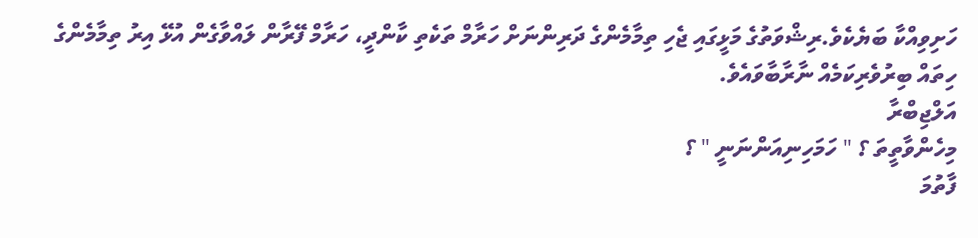ހަށިވިއްކާ ބަޔެކެވެ.ރިޝްވަތުގެ މަޅީގައި ޖެހި ތިމާމެންގެ ދަރިންނަށް ހަރާމް ތަކެތި ކާންދީ، ހަރާމް ފޭރާން ލައްވާގެން އުޅޭ އިރު ތިމާމެންގެ ހިތައް ބިރުވެރިކަމެއް ނާރާބާވައެވެ.
އަލްޖިބްރާ
މިހެންވާތީތަ ؟ " ހަމަހިނިއަންނަނީ " ؟
ފާތުމަ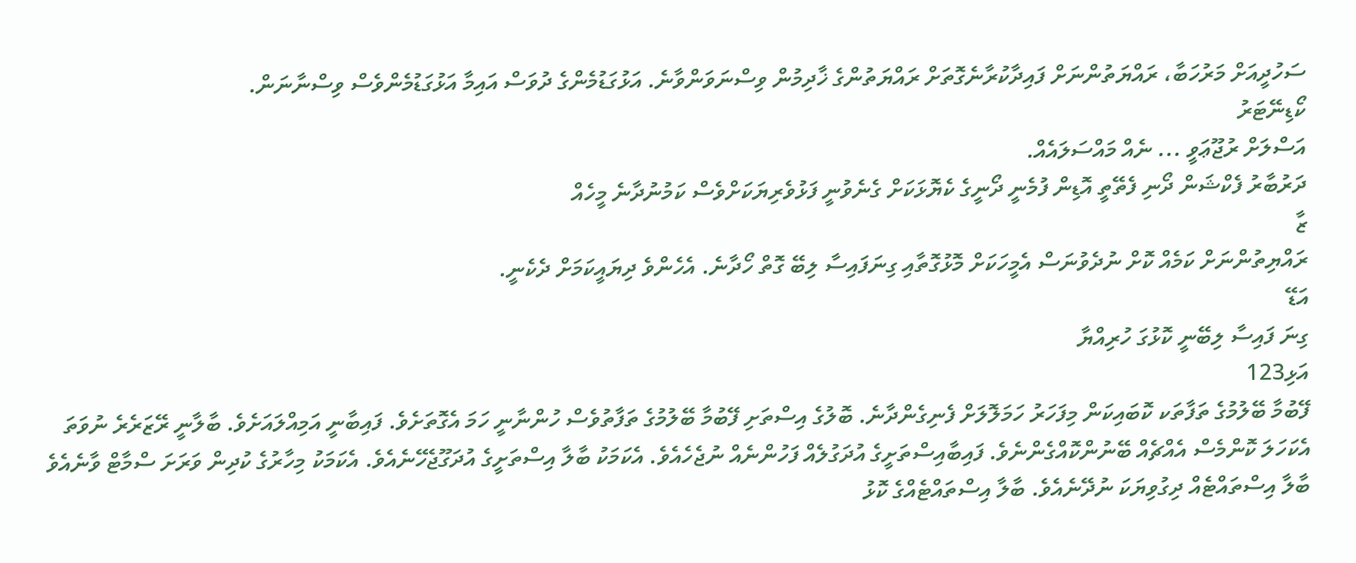ސަހުދީއަށް މަރުހަބާ، ރައްޔަތުންނަށް ފައިދާކުރާނެގޮތަށް ރައްޔަތުންގެ ޚާދިމުން ވިސްނަވަންވާނެ. އަޅުގަޑުމެންގެ ދުވަސް އައިމާ އަޅުގަޑުމެންވެސް ވިސްނާނަން.
ކޯޑިނޭޓަރު
އަސްލަށް ރުޖޫޢަވީ ... ނެއް މައްސަލައެއް.
ދަރުބާރު ފެކްޝަން ދޯނި ފެތޭތީ އޮޑިން ފުމެނީ ދޯނީގެ ކެޔޮޅަކަށް ގެނެވުނީ ފަޅުވެރިޔަކަށްވެސް ކަމުނުދާނެ މީހެއް
ޒާ
ރައްޔިތުންނަށް ކަމެއް ކޮށް ނުދެވުނަސް އެމީހަކަށް މޮޅުގޮތާއި ގިނަފައިސާ ލިބޭ ގޮތް ހޯދާނެ. އެހެންވެ ދިޔައީކަމަށް ދެކެނީ.
އަޑޭ
ގިނަ ފައިސާ ލިބޭނީ ކޮޅުގަ ހުރިއްޔާ
އަޅި123
ފޭބުމާ ބޭލުމުގެ ތަފާތަކ ކޮބައިކަން މިފަހަރު ހަމަލޮލަށް ފެނިގެންދާނެ. ބޮލުގެ އިސްތަށި ފޭބުމާ ބޭލުމުގެ ތަފާތުވެސް ހުންނާނީ ހަމަ އެގޮތަށެވެ. ފައިބާނީ އަމިއްލައަށެވެ. ބާލާނީ ރޭޒަރެރެ ނުވަތަ އެކަހަލަ ކޮންމެސް އެއްޗެއް ބޭނުންކޮއްގެންނެވެ. ފައިބާއިސްތަށީގެ އުދަގުލެއް ފަހުންނެއް ނުޖެހެއެވެ. އެކަމަކު ބާލާ އިސްތަށީގެ އުދަގޫޖެހޭނެއެވެ. އެކަމަކު މިހާރުގެ ކުދިން ވަރަށަ ސްމާޓް ވާނެއެވެ ބާލާ އިސްތައްޓެއް ދިގުވިޔަކަ ނުދޭނެއެވެ. ބާލާ އިސްތައްޓެއްގެ ކޮޅު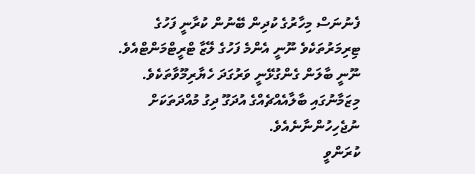ފެނުނަސް މިހާރުގެ ކުދިން ބޭނުން ކުރާނީ ފަހުގެ ޓިރިމަރުތަކެވެ ނޫނީ އެންމެ ފަހުގެ ލޭޒާ ޓްރީޓްމަންޓްއެވެ. ނޫނީ ބާލަން ގެންގުޅޭނީ ވަރުގަދަ ހެޔާރިމޫވާތަކެވެ. މިޒަމާނުގައި ބާލާއެއްޗެއްގެ އުދަގޫ ދިގު މުއްދަތަކަށް ނުޖެހިހުންނާނެއެވެ.
ކުރަންވީ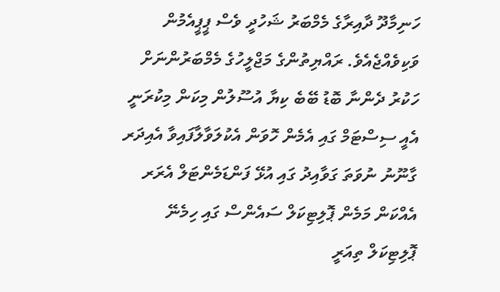ހަނިމާދޫ ދާއިރާގެ މެމްބަރު ޝަހުދީ ވެސް ޕީޕީއެމުން ވަކިވެއްޖެއެވެ. ރައްޔިތުންގެ މަޖްލީހުގެ މެމްބަރުންނަށް ހަކުރު ދެންނާ ބޮޑު ބޭބެ ކިޔާ އުސޫލުން މިކަން މިކުރަނީ އެއީ ސިސްޓަމް ގައި އެމެން ހޮވަން އެކުލަވާލާފައިވާ އެއިދަރ ގާނޫނު ނުވަތަ ގަވާއިދު ގައި އުޅޭ ފަންޑަމެންޓަލް އެރަރ އެއްކަން މަމެން ޕޮލިޓިކަލް ސައެންސް ގައި ހިމެނޭ ޕޮލިޓިކަލް ތިއަރީ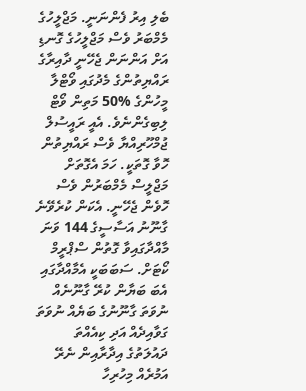ބެލި އިރު ފެންނަނީ. މަޖްލީހުގެ މެމްބަރު ވެސް މަޖްލީހުގެ ގޮނޑި އަށް އަންނަން ޖެހޭނީ ދާއިރާގެ ރައްޔިތުންގެ މެދުގައި ވޯޓްލާ މީހުންގެ %50 މަތިން ވޯޓް ލިބިގެންނެވެ. އެއީ ރައީސުލް ޖުމްހޫރިއްޔާ ވެސް ރައްޔިތުން ހޮވާ ގޮތަކީ. ހަމަ އެގޮތަށް މަޖްލީސް މެމްބަރުން ވެސް ހޮވެން ޖެހޭނީ. އެކަން ކުރެވޭނެ ގާނޫނު އަސާސީގެ 144 ވަނަ މާއްދާގައިވާ ގޮތުން ސްޕްރީމް ކޯޓަށް. ސަބަބަކީ އެމާއްދާގައި އެބަ ބަޔާން ކުރޭ ގާނޫނެއް ނުވަތަ ގާނޫނުގެ ބަޔެއް ނުވަތަ ގަވާއިދެއް އަދި ކިއެއްތަ ދައުލަތުގެ އިދާރާއިން ނެރޭ އަމުރެއް މިހުރިހާ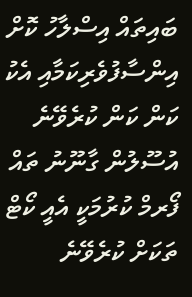ބައިތައް އިސްލާހު ކޮށް އިންސާފުވެރިކަމާއި އެކު ކަން ކަން ކުރެވޭނެ އުސޫލުން ގާނޫނު ތައް ފޯރމް ކުރުމަކީ އެއީ ކޯޓް ތަކަށް ކުރެވޭނެ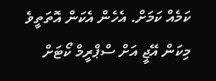ކަމެއް ކަމަށް. އެހެން އެކަން އޮތަތީވެ މިކަން އޭޖީ އަށް ސްޕްރީމް ކޯޓަށް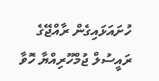ހުށައަޅައިގެން ރާއްޖޭގެ ރައީސުލް ޖުމްހޫރިއްޔާ ހޮވާ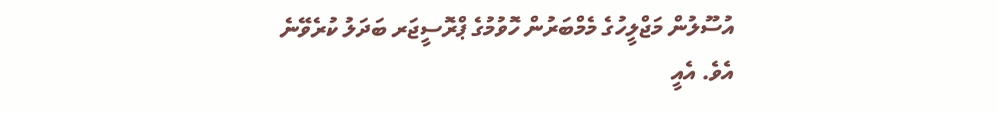އުސޫލުން މަޖްލީހުގެ މެމްބަރުން ހޮވުމުގެ ޕްރޮސީޖަރ ބަދަލު ކުރެވޭނެ އެވެ. އެއީ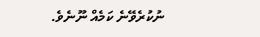ނުކުރެވޭނެ ކަމެއް ނޫނެވެ.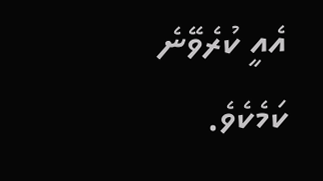އެއީ ކުރެވޭނެ ކަމެކެވެ.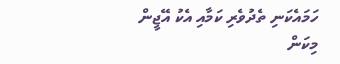ހަމައެކަނި ތެދުވެރި ކަމާއި އެކު އޭޖީން މިކަން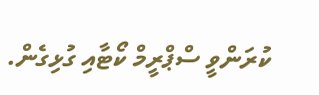ކުރަންވީ ސްޕްރީމް ކޯޓާއި ގުޅިގެން.